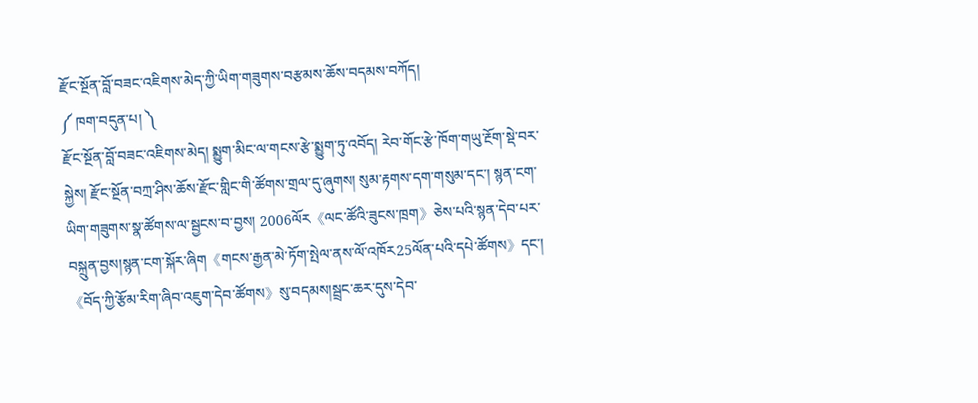རྫོང་སྔོན་བློ་བཟང་འཇིགས་མེད་ཀྱི་ཡིག་གཟུགས་བརྩམས་ཆོས་བདམས་བཀོད།
༼ ཁག་བདུན་པ། ༽
རྫོང་སྔོན་བློ་བཟང་འཇིགས་མེད། སྨྱུག་མིང་ལ་གངས་རྩེ་སྨྱུག་ཏུ་འབོད། རེབ་གོང་རྩེ་ཁོག་གཡུ་རྔོག་སྡེ་བར་སྐྱེས། རྫོང་སྔོན་བཀྲ་ཤིས་ཆོས་རྫོང་གླིང་གི་ཚོགས་གྲལ་དུ་ཞུགས། སུམ་རྟགས་དག་གསུམ་དང་། སྙན་ངག་ཡིག་གཟུགས་སྣ་ཚོགས་ལ་སྦྱངས་བ་བྱས། 2006ལོར《ལང་ཚོའི་ཟུངས་ཁྲག》ཅེས་པའི་སྙན་དེབ་པར་བསྐྲུན་བྱས།སྙན་ངག་སྐོར་ཞིག《གངས་རྒྱན་མེ་ཏོག་སྤེལ་ནས་ལོ་འཁོར25ལོན་པའི་དཔེ་ཚོགས》དང་།《བོད་ཀྱི་རྩོམ་རིག་ཞིབ་འཇུག་དེབ་ཚོགས》སུ་བདམས།སྦྲང་ཆར་དུས་དེབ་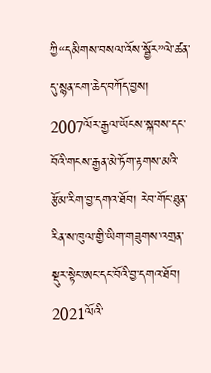ཀྱི“དམིགས་བསལ་འོས་སྦྱོར”ལེ་ཚན་དུ་སྙན་ངག་ཆེད་བཀོད་བྱས། 2007ལོར་རྒྱལ་ཡོངས་སྐབས་དང་བོའི་གངས་རྒྱན་མེ་ཏོག་རྟགས་མའི་རྩོམ་རིག་བྱ་དགའ་ཐོབ། རེབ་གོང་ཐུན་རིན་ས་ཁུལ་གྱི་ཡིག་གཟུགས་འགྲན་སྡུར་སྟེང་ཨང་དང་བོའི་བྱ་དགའ་ཐོབ། 2021ལོའི་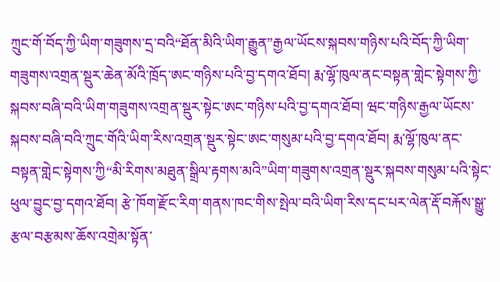ཀྲུང་གོ་བོད་ཀྱི་ཡིག་གཟུགས་དྲ་བའི“ཐོན་མིའི་ཡིག་རྒྱུན”རྒྱལ་ཡོངས་སྐབས་གཉིས་པའི་བོད་ཀྱི་ཡིག་གཟུགས་འགྲན་སྡུར་ཆེན་མོའི་ཁྲོད་ཨང་གཉིས་པའི་བྱ་དགའ་ཐོབ། རྨ་ལྷོ་ཁུལ་ནང་བསྟན་གླེང་སྟེགས་ཀྱི་སྐབས་བཞི་བའི་ཡིག་གཟུགས་འགྲན་སྡུར་སྟེང་ཨང་གཉིས་པའི་བྱ་དགའ་ཐོབ། ཝང་གཉིས་རྒྱལ་ཡོངས་སྐབས་བཞི་བའི་ཀྲུང་གོའི་ཡིག་རིས་འགྲན་སྡུར་སྟེང་ཨང་གསུམ་པའི་བྱ་དགའ་ཐོབ། རྨ་ལྷོ་ཁུལ་ནང་བསྟན་གླེང་སྟེགས་ཀྱི“མི་རིགས་མཐུན་སྒྲིལ་རྟགས་མའི”ཡིག་གཟུགས་འགྲན་སྡུར་སྐབས་གསུམ་པའི་སྟེང་ཕུལ་བྱུང་བྱ་དགའ་ཐོབ། རྩེ་ཁོག་རྫོང་རིག་གནས་ཁང་གིས་སྤེལ་བའི་ཡིག་རིས་དང་པར་ལེན་རྡོ་བརྐོས་སྒྱུ་རྩལ་བརྩམས་ཆོས་འགྲེམ་སྟོན་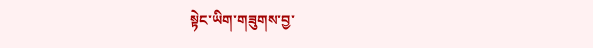སྟེང་ཡིག་གཟུགས་བྱ་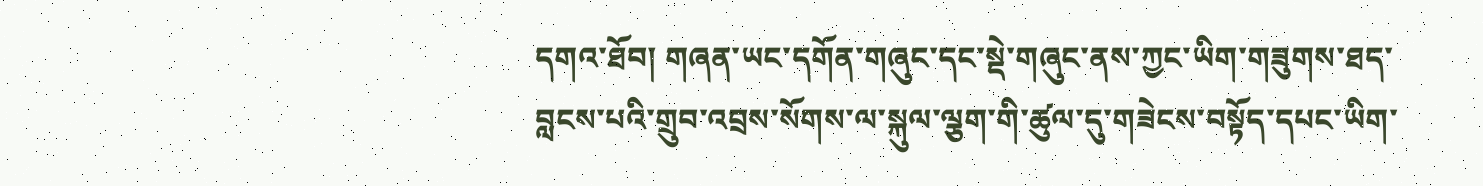དགའ་ཐོབ། གཞན་ཡང་དགོན་གཞུང་དང་སྡེ་གཞུང་ནས་ཀྱང་ཡིག་གཟུགས་ཐད་བླངས་པའི་གྲུབ་འབྲས་སོགས་ལ་སྐུལ་ལྕག་གི་ཚུལ་དུ་གཟེངས་བསྟོད་དཔང་ཡིག་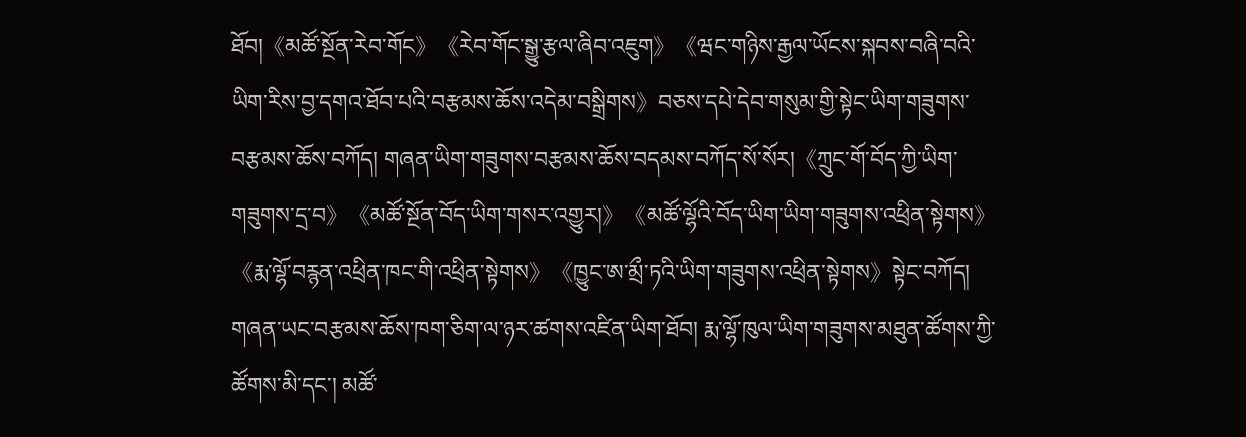ཐོབ།《མཚོ་སྔོན་རེབ་གོང》《རེབ་གོང་སྒྱུ་རྩལ་ཞིབ་འཇུག》《ཝང་གཉིས་རྒྱལ་ཡོངས་སྐབས་བཞི་བའི་ཡིག་རིས་བྱ་དགའ་ཐོབ་པའི་བརྩམས་ཆོས་འདེམ་བསྒྲིགས》བཅས་དཔེ་དེབ་གསུམ་གྱི་སྟེང་ཡིག་གཟུགས་བརྩམས་ཆོས་བཀོད། གཞན་ཡིག་གཟུགས་བརྩམས་ཆོས་བདམས་བཀོད་སོ་སོར།《ཀྲུང་གོ་བོད་ཀྱི་ཡིག་གཟུགས་དྲ་བ》《མཚོ་སྔོན་བོད་ཡིག་གསར་འགྱུར།》《མཚོ་ལྷོའི་བོད་ཡིག་ཡིག་གཟུགས་འཕྲིན་སྟེགས》《རྨ་ལྷོ་བརྙན་འཕྲིན་ཁང་གི་འཕྲིན་སྟེགས》《ཁྱུང་ཨ་མྲྀ་ཏའི་ཡིག་གཟུགས་འཕྲིན་སྟེགས》སྟེང་བཀོད། གཞན་ཡང་བརྩམས་ཆོས་ཁག་ཅིག་ལ་ཉར་ཚགས་འཛིན་ཡིག་ཐོབ། རྨ་ལྷོ་ཁུལ་ཡིག་གཟུགས་མཐུན་ཚོགས་ཀྱི་ཚོགས་མི་དང་། མཚོ་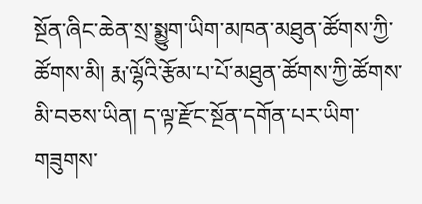སྔོན་ཞིང་ཆེན་སྲ་སྨྱུག་ཡིག་མཁན་མཐུན་ཚོགས་ཀྱི་ཚོགས་མི། རྨ་ལྷོའི་རྩོམ་པ་པོ་མཐུན་ཚོགས་ཀྱི་ཚོགས་མི་བཅས་ཡིན། ད་ལྟ་རྫོང་སྔོན་དགོན་པར་ཡིག་གཟུགས་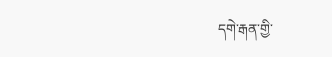དགེ་རྒན་གྱི་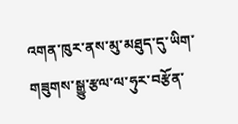འགན་ཁུར་ནས་མུ་མཐུད་དུ་ཡིག་གཟུགས་སྒྱུ་རྩལ་ལ་ཧུར་བརྩོན་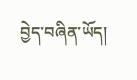བྱེད་བཞིན་ཡོད།